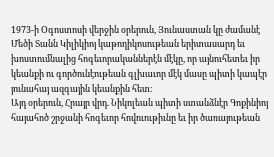1973-ի Օգոստոսի վերջին օրերուն, Յունաստան կը ժամանէ Մեծի Տանն Կիլիկիոյ կաթողիկոսութեան երիտասարդ եւ խոստումնալից հոգեւորականներէն մէկը, որ այնուհետեւ իր կեանքի ու գործունէութեան գլխաւոր մէկ մասը պիտի կապէր յունահայ ազգային կեանքին հետ։
Այդ օրերուն, Հրայր վրդ. Նիկոլեան պիտի ստանձնէր Գոքինիոյ հայահոծ շրջանի հոգեւոր հովուութիւնը եւ իր ծառայութեան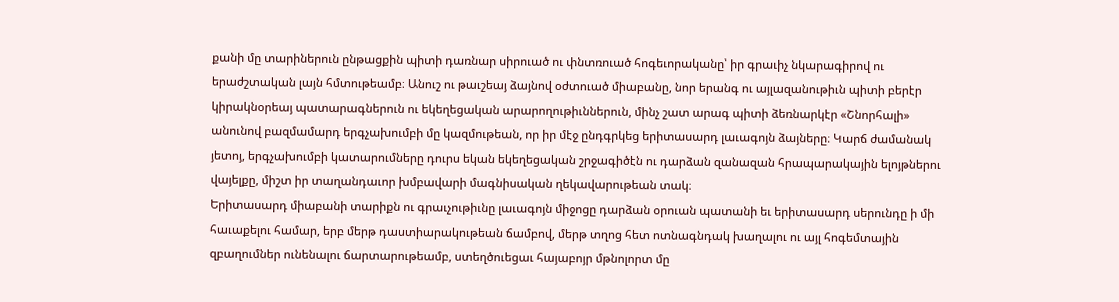քանի մը տարիներուն ընթացքին պիտի դառնար սիրուած ու փնտռուած հոգեւորականը՝ իր գրաւիչ նկարագիրով ու երաժշտական լայն հմտութեամբ։ Անուշ ու թաւշեայ ձայնով օժտուած միաբանը, նոր երանգ ու այլազանութիւն պիտի բերէր կիրակնօրեայ պատարագներուն ու եկեղեցական արարողութիւններուն, մինչ շատ արագ պիտի ձեռնարկէր «Շնորհալի» անունով բազմամարդ երգչախումբի մը կազմութեան, որ իր մէջ ընդգրկեց երիտասարդ լաւագոյն ձայները։ Կարճ ժամանակ յետոյ, երգչախումբի կատարումները դուրս եկան եկեղեցական շրջագիծէն ու դարձան զանազան հրապարակային ելոյթներու վայելքը, միշտ իր տաղանդաւոր խմբավարի մագնիսական ղեկավարութեան տակ։
Երիտասարդ միաբանի տարիքն ու գրաւչութիւնը լաւագոյն միջոցը դարձան օրուան պատանի եւ երիտասարդ սերունդը ի մի հաւաքելու համար, երբ մերթ դաստիարակութեան ճամբով, մերթ տղոց հետ ոտնագնդակ խաղալու ու այլ հոգեմտային զբաղումներ ունենալու ճարտարութեամբ, ստեղծուեցաւ հայաբոյր մթնոլորտ մը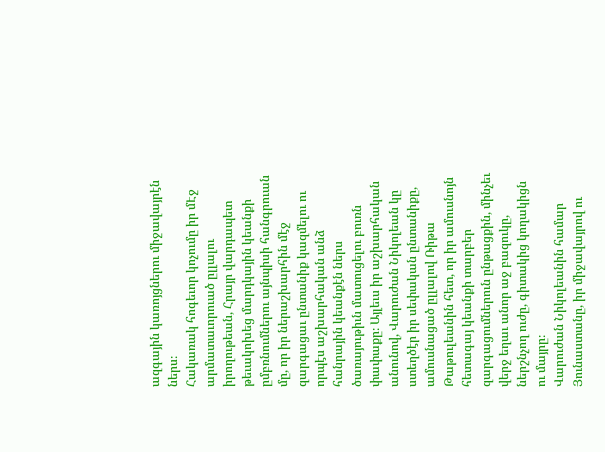ազգային կառոյցներու միջավայրէն ներս։
Հակառակ հոգեւոր կոչումը իր մԷջ արմատաւորուած ըլլալու իրողութեան, Հրայր վարդապետ թեւակոխեց մարդկային կեանքի ըմբռնումներու այնպիսի հանգրուան մը, որ իր ներաշխարհին մէջ զարգացաւ ընտանիք կազմելու ու որպէս աշխարհական անձ հանրային կեանքէն ներս ծառայութիւն մատուցելու բուռն փափաքը։ Այլեւս իր աշխարհական անունով, Վարուժան Նիկոլեան կը ստեղծէր իր սեփական ընտանիքը, ամուսնացած ըլլալով Ռիթա Թաթուլեանին հետ, որ իր ամուսնոյն հետագայ կեանքի տարբեր զարգացումներուն ընթացքին, մինչեւ վերջ եղաւ անոր աջ բազուկը, ներշնչող ուժը, գիտակից կողակիցն ու մայրը։
Վարուժան Նիկոլեանին համար Յունաստանը, իր միջավայրով ու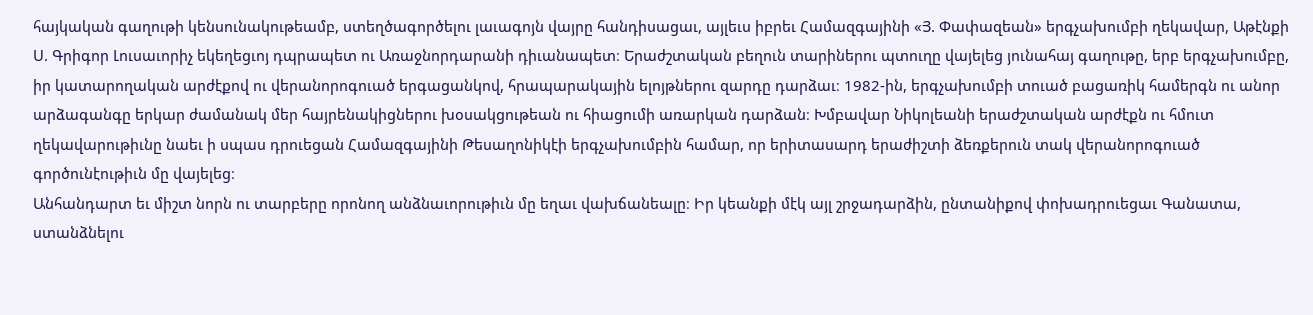հայկական գաղութի կենսունակութեամբ, ստեղծագործելու լաւագոյն վայրը հանդիսացաւ, այլեւս իբրեւ Համազգայինի «Յ. Փափազեան» երգչախումբի ղեկավար, Աթէնքի Ս. Գրիգոր Լուսաւորիչ եկեղեցւոյ դպրապետ ու Առաջնորդարանի դիւանապետ։ Երաժշտական բեղուն տարիներու պտուղը վայելեց յունահայ գաղութը, երբ երգչախումբը, իր կատարողական արժէքով ու վերանորոգուած երգացանկով, հրապարակային ելոյթներու զարդը դարձաւ։ 1982-ին, երգչախումբի տուած բացառիկ համերգն ու անոր արձագանգը երկար ժամանակ մեր հայրենակիցներու խօսակցութեան ու հիացումի առարկան դարձան։ Խմբավար Նիկոլեանի երաժշտական արժէքն ու հմուտ ղեկավարութիւնը նաեւ ի սպաս դրուեցան Համազգայինի Թեսաղոնիկէի երգչախումբին համար, որ երիտասարդ երաժիշտի ձեռքերուն տակ վերանորոգուած գործունէութիւն մը վայելեց։
Անհանդարտ եւ միշտ նորն ու տարբերը որոնող անձնաւորութիւն մը եղաւ վախճանեալը։ Իր կեանքի մէկ այլ շրջադարձին, ընտանիքով փոխադրուեցաւ Գանատա, ստանձնելու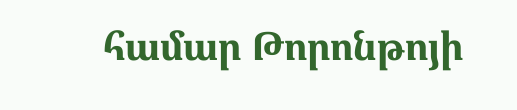համար Թորոնթոյի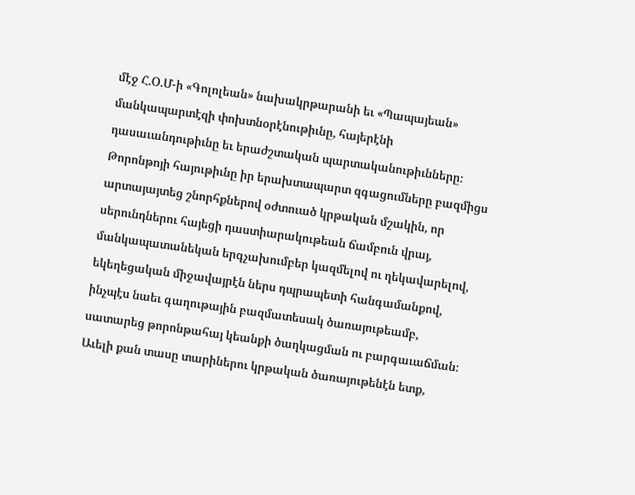մէջ Հ.Օ.Մ-ի «Գոլոլեան» նախակրթարանի եւ «Պապայեան» մանկապարտէզի փոխտնօրէնութիւնը, հայերէնի դասաւանդութիւնը եւ երաժշտական պարտականութիւնները։ Թորոնթոյի հայութիւնը իր երախտապարտ զգացումները բազմիցս արտայայտեց շնորհքներով օժտուած կրթական մշակին, որ սերունդներու հայեցի դաստիարակութեան ճամբուն վրայ, մանկապատանեկան երգչախումբեր կազմելով ու ղեկավարելով, եկեղեցական միջավայրէն ներս դպրապետի հանգամանքով, ինչպէս նաեւ գաղութային բազմատեսակ ծառայութեամբ, սատարեց թորոնթահայ կեանքի ծաղկացման ու բարգաւաճման։
Աւելի քան տասը տարիներու կրթական ծառայութենէն ետք,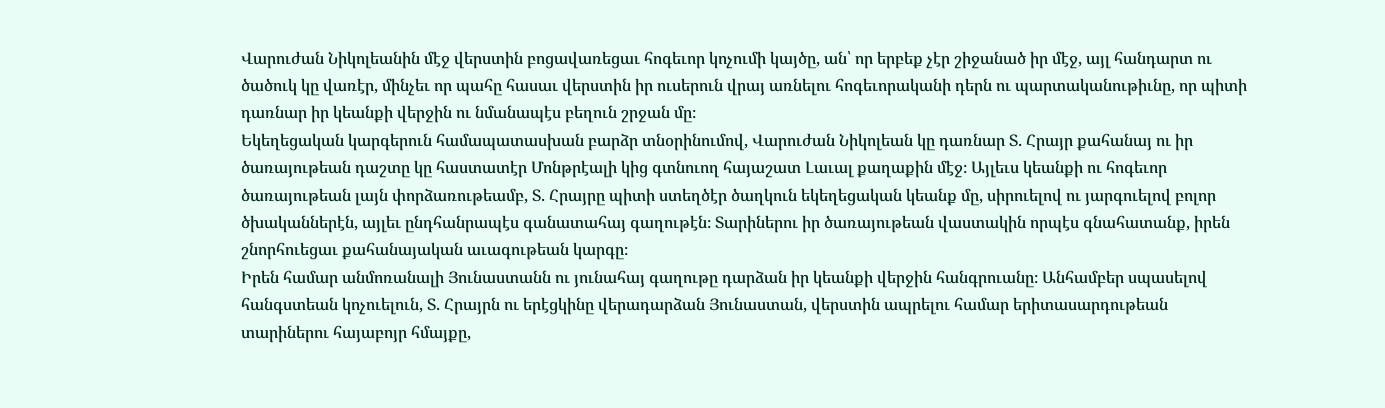Վարուժան Նիկոլեանին մէջ վերստին բոցավառեցաւ հոգեւոր կոչումի կայծը, ան՝ որ երբեք չէր շիջանած իր մէջ, այլ հանդարտ ու ծածուկ կը վառէր, մինչեւ որ պահը հասաւ վերստին իր ուսերուն վրայ առնելու հոգեւորականի դերն ու պարտականութիւնը, որ պիտի դառնար իր կեանքի վերջին ու նմանապէս բեղուն շրջան մը։
Եկեղեցական կարգերուն համապատասխան բարձր տնօրինումով, Վարուժան Նիկոլեան կը դառնար Տ. Հրայր քահանայ ու իր ծառայութեան դաշտը կը հաստատէր Մոնթրէալի կից գտնուող հայաշատ Լաւալ քաղաքին մէջ։ Այլեւս կեանքի ու հոգեւոր ծառայութեան լայն փորձառութեամբ, Տ. Հրայրը պիտի ստեղծէր ծաղկուն եկեղեցական կեանք մը, սիրուելով ու յարգուելով բոլոր ծխականներէն, այլեւ ընդհանրապէս գանատահայ գաղութէն։ Տարիներու իր ծառայութեան վաստակին որպէս գնահատանք, իրեն շնորհուեցաւ քահանայական աւագութեան կարգը։
Իրեն համար անմոռանալի Յունաստանն ու յունահայ գաղութը դարձան իր կեանքի վերջին հանգրուանը։ Անհամբեր սպասելով հանգստեան կոչուելուն, Տ. Հրայրն ու երէցկինը վերադարձան Յունաստան, վերստին ապրելու համար երիտասարդութեան տարիներու հայաբոյր հմայքը,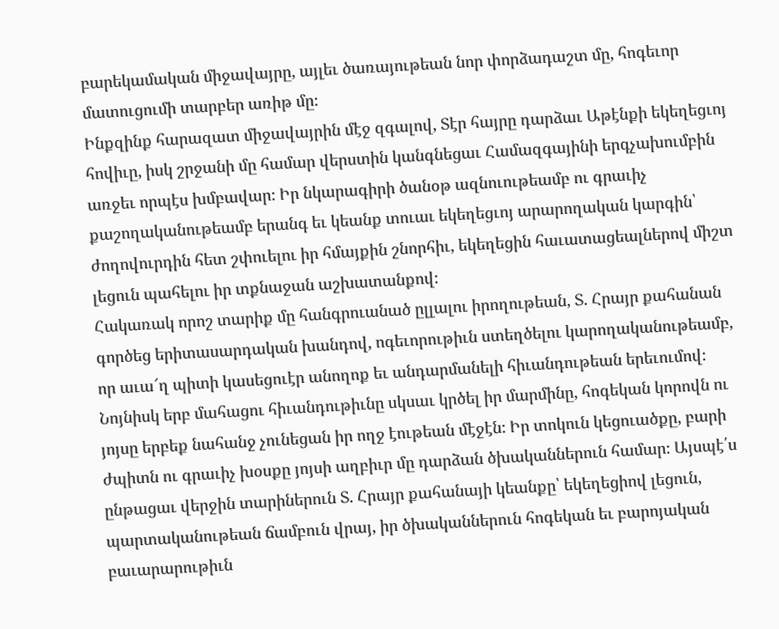բարեկամական միջավայրը, այլեւ ծառայութեան նոր փորձադաշտ մը, հոգեւոր մատուցումի տարբեր առիթ մը։
Ինքզինք հարազատ միջավայրին մէջ զգալով, Տէր հայրը դարձաւ Աթէնքի եկեղեցւոյ հովիւը, իսկ շրջանի մը համար վերստին կանգնեցաւ Համազգայինի երգչախումբին առջեւ որպէս խմբավար։ Իր նկարագիրի ծանօթ ազնուութեամբ ու գրաւիչ քաշողականութեամբ երանգ եւ կեանք տուաւ եկեղեցւոյ արարողական կարգին՝ ժողովուրդին հետ շփուելու իր հմայքին շնորհիւ, եկեղեցին հաւատացեալներով միշտ լեցուն պահելու իր տքնաջան աշխատանքով։
Հակառակ որոշ տարիք մը հանգրուանած ըլլալու իրողութեան, Տ. Հրայր քահանան գործեց երիտասարդական խանդով, ոգեւորութիւն ստեղծելու կարողականութեամբ, որ աւա՜ղ պիտի կասեցուէր անողոք եւ անդարմանելի հիւանդութեան երեւումով։ Նոյնիսկ երբ մահացու հիւանդութիւնը սկսաւ կրծել իր մարմինը, հոգեկան կորովն ու յոյսը երբեք նահանջ չունեցան իր ողջ էութեան մէջէն։ Իր տոկուն կեցուածքը, բարի ժպիտն ու գրաւիչ խօսքը յոյսի աղբիւր մը դարձան ծխականներուն համար։ Այսպէ՛ս ընթացաւ վերջին տարիներուն Տ. Հրայր քահանայի կեանքը՝ եկեղեցիով լեցուն, պարտականութեան ճամբուն վրայ, իր ծխականներուն հոգեկան եւ բարոյական բաւարարութիւն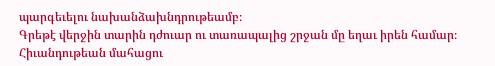պարգեւելու նախանձախնդրութեամբ։
Գրեթէ վերջին տարին դժուար ու տառապալից շրջան մը եղաւ իրեն համար։ Հիւանդութեան մահացու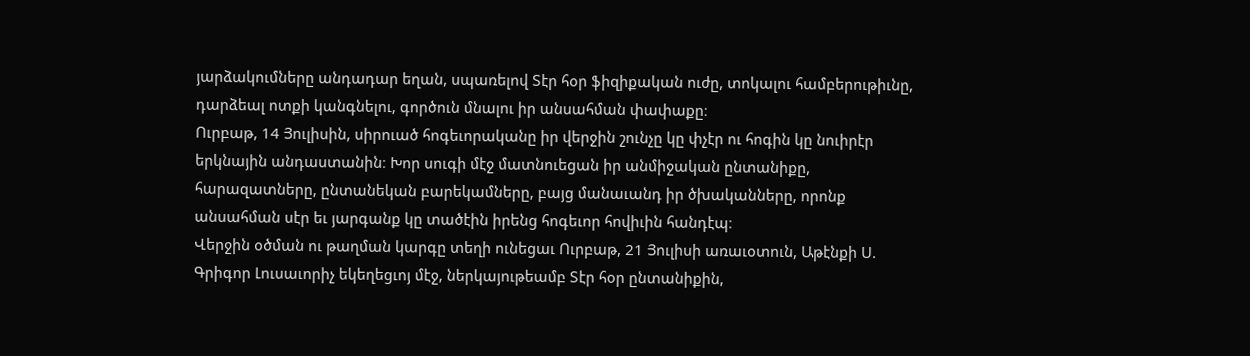յարձակումները անդադար եղան, սպառելով Տէր հօր ֆիզիքական ուժը, տոկալու համբերութիւնը, դարձեալ ոտքի կանգնելու, գործուն մնալու իր անսահման փափաքը։
Ուրբաթ, 14 Յուլիսին, սիրուած հոգեւորականը իր վերջին շունչը կը փչէր ու հոգին կը նուիրէր երկնային անդաստանին։ Խոր սուգի մէջ մատնուեցան իր անմիջական ընտանիքը, հարազատները, ընտանեկան բարեկամները, բայց մանաւանդ իր ծխականները, որոնք անսահման սէր եւ յարգանք կը տածէին իրենց հոգեւոր հովիւին հանդէպ։
Վերջին օծման ու թաղման կարգը տեղի ունեցաւ Ուրբաթ, 21 Յուլիսի առաւօտուն, Աթէնքի Ս. Գրիգոր Լուսաւորիչ եկեղեցւոյ մէջ, ներկայութեամբ Տէր հօր ընտանիքին,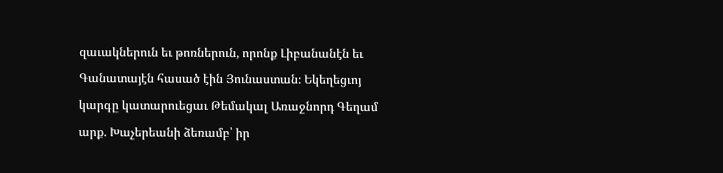զաւակներուն եւ թոռներուն, որոնք Լիբանանէն եւ Գանատայէն հասած էին Յունաստան։ Եկեղեցւոյ կարգը կատարուեցաւ Թեմակալ Առաջնորդ Գեղամ արք. Խաչերեանի ձեռամբ՝ իր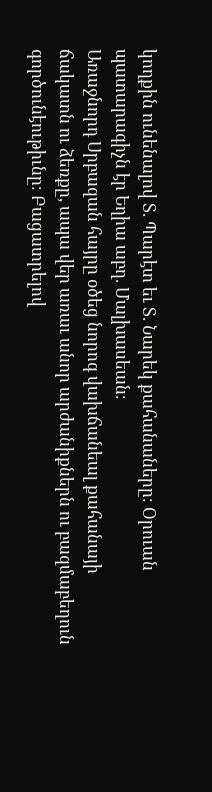կողքին ունենալով Տ. Պարէտ եւ Տ. Նարեկ քահանաները։ Օրուան պատարագիչն էր Եղիա աբղ. Մալխասեան։
Առաջնորդ Սրբազան հայրը օծեց նորոգ վախճանեալ քահանայի ճակատն ու ձեռքը, ապա վեր առաւ անոր արժանիքներն ու բազմաբեղուն գործունէութիւնը։ Բացատրելով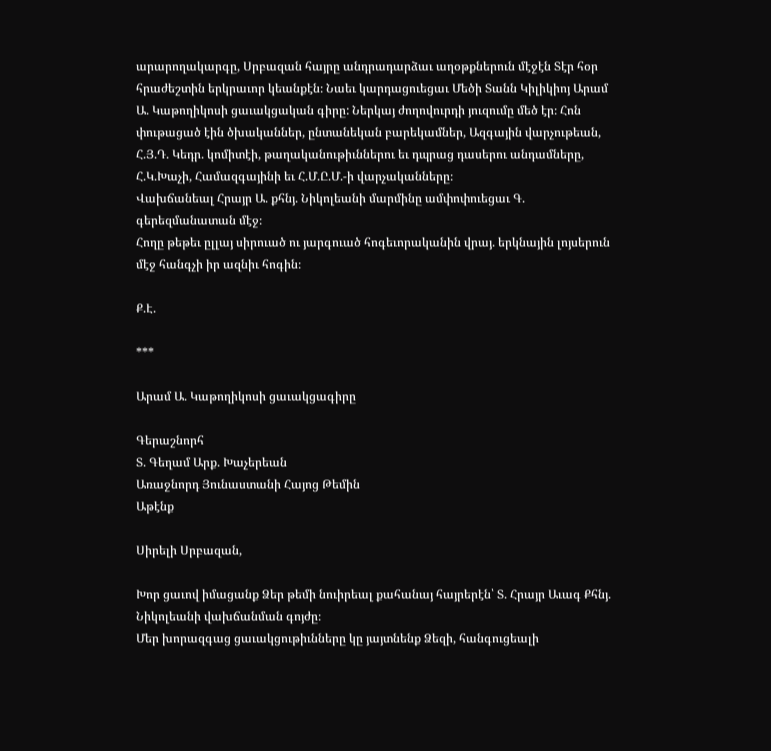արարողակարգը, Սրբազան հայրը անդրադարձաւ աղօթքներուն մէջէն Տէր հօր հրաժեշտին երկրաւոր կեանքէն։ Նաեւ կարդացուեցաւ Մեծի Տանն Կիլիկիոյ Արամ Ա. Կաթողիկոսի ցաւակցական գիրը: Ներկայ ժողովուրդի յուզումը մեծ էր։ Հոն փութացած էին ծխականներ, ընտանեկան բարեկամներ, Ազգային վարչութեան, Հ.Յ.Դ. Կեդր. կոմիտէի, թաղականութիւններու եւ դպրաց դասերու անդամները, Հ.Կ.Խաչի, Համազգայինի եւ Հ.Մ.Ը.Մ.-ի վարչականները։
Վախճանեալ Հրայր Ա. քհնյ. Նիկոլեանի մարմինը ամփոփուեցաւ Գ. գերեզմանատան մէջ։
Հողը թեթեւ ըլլայ սիրուած ու յարգուած հոգեւորականին վրայ. երկնային լոյսերուն մէջ հանգչի իր ազնիւ հոգին։

Ք.Է.

***

Արամ Ա. Կաթողիկոսի ցաւակցագիրը

Գերաշնորհ
Տ. Գեղամ Արք. Խաչերեան
Առաջնորդ Յունաստանի Հայոց Թեմին
Աթէնք

Սիրելի Սրբազան,

Խոր ցաւով իմացանք Ձեր թեմի նուիրեալ քահանայ հայրերէն՝ Տ. Հրայր Աւագ Քհնյ. Նիկոլեանի վախճանման գոյժը։
Մեր խորազգաց ցաւակցութիւնները կը յայտնենք Ձեզի, հանգուցեալի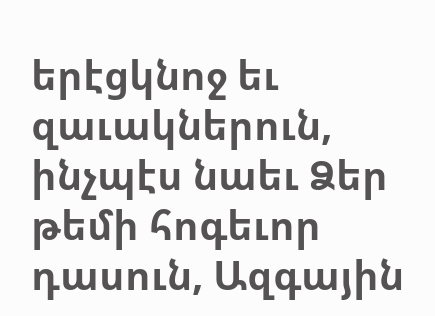երէցկնոջ եւ զաւակներուն, ինչպէս նաեւ Ձեր թեմի հոգեւոր դասուն, Ազգային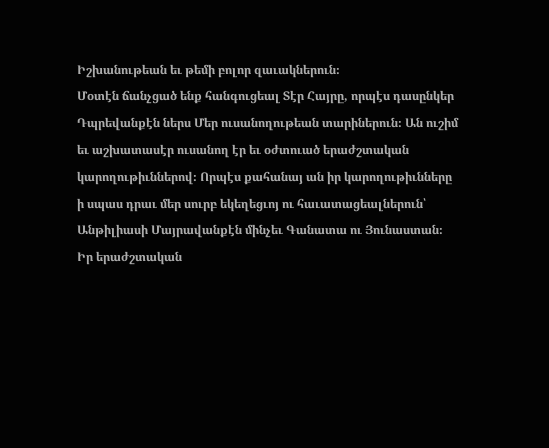Իշխանութեան եւ թեմի բոլոր զաւակներուն։
Մօտէն ճանչցած ենք հանգուցեալ Տէր Հայրը, որպէս դասընկեր Դպրեվանքէն ներս Մեր ուսանողութեան տարիներուն։ Ան ուշիմ եւ աշխատասէր ուսանող էր եւ օժտուած երաժշտական կարողութիւններով։ Որպէս քահանայ ան իր կարողութիւնները ի սպաս դրաւ մեր սուրբ եկեղեցւոյ ու հաւատացեալներուն՝ Անթիլիասի Մայրավանքէն մինչեւ Գանատա ու Յունաստան։ Իր երաժշտական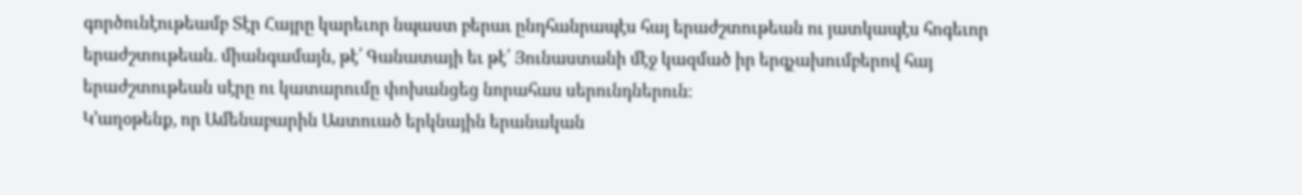գործունէութեամբ Տէր Հայրը կարեւոր նպաստ բերաւ ընդհանրապէս հայ երաժշտութեան ու յատկապէս հոգեւոր երաժշտութեան. միանգամայն, թէ՛ Գանատայի եւ թէ՛ Յունաստանի մէջ կազմած իր երգչախումբերով հայ երաժշտութեան սէրը ու կատարումը փոխանցեց նորահաս սերունդներուն։
Կ՚աղօթենք, որ Ամենաբարին Աստուած երկնային երանական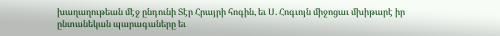խաղաղութեան մէջ ընդունի Տէր Հրայրի հոգին, եւ Ս. Հոգւոյն միջոցաւ մխիթարէ իր ընտանեկան պարագաները եւ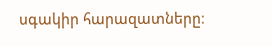սգակիր հարազատները։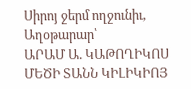Սիրոյ ջերմ ողջունիւ,
Աղօթարար՝
ԱՐԱՄ Ա. ԿԱԹՈՂԻԿՈՍ
ՄԵԾԻ ՏԱՆՆ ԿԻԼԻԿԻՈՅ